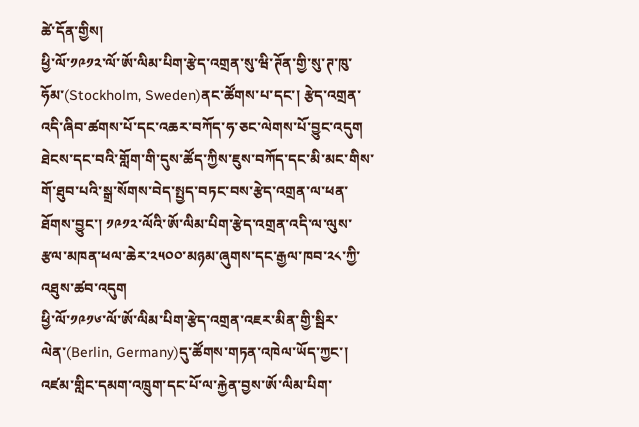ཚེ་དོན་གྱིས།
ཕྱི་ལོ་༡༩༡༢་ལོ་ཨོ་ལིམ་པིག་རྩེད་འགྲན་སུ་ཝི་ཊོན་གྱི་སུ་ཊ་ཁུ་ཧོམ་(Stockholm, Sweden)ནང་ཚོགས་པ་དང་། རྩེད་འགྲན་འདི་ཞིབ་ཚགས་པོ་དང་འཆར་བཀོད་ཧ་ཅང་ལེགས་པོ་བྱུང་འདུག ཐེངས་དང་བའི་གློག་གི་དུས་ཚོད་ཀྱིས་ཇུས་བཀོད་དང་མི་མང་གིས་གོ་ཐུབ་པའི་སྒྲ་སོགས་བེད་སྤྱད་བཏང་བས་རྩེད་འགྲན་ལ་ཕན་ཐོགས་བྱུང་། ༡༩༡༢་ལོའི་ཨོ་ལིམ་པིག་རྩེད་འགྲན་འདི་ལ་ལུས་རྩལ་མཁན་ཕལ་ཆེར་༢༥༠༠་མཉམ་ཞུགས་དང་རྒྱལ་ཁབ་༢༨་ཀྱི་འཐུས་ཚབ་འདུག
ཕྱི་ལོ་༡༩༡༦་ལོ་ཨོ་ལིམ་པིག་རྩེད་འགྲན་འཇར་མིན་གྱི་སྦིར་ལེན་(Berlin, Germany)དུ་ཚོགས་གཏན་འཁེལ་ཡོད་ཀྱང་། འཛམ་གླིང་དམག་འཁྲུག་དང་པོ་ལ་རྐྱེན་བྱས་ཨོ་ལིམ་པིག་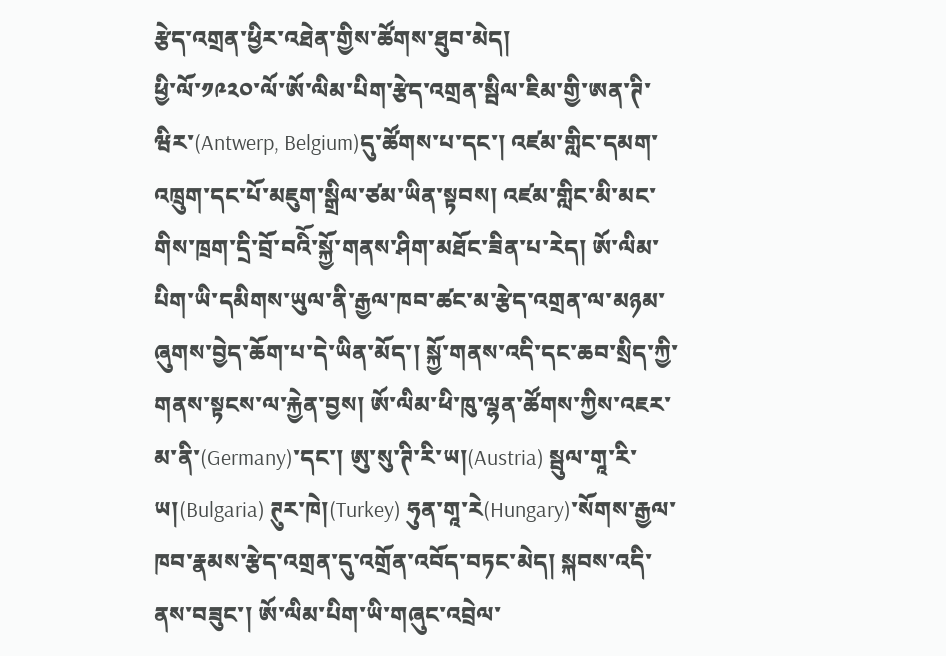རྩེད་འགྲན་ཕྱིར་འཐེན་གྱིས་ཚོགས་ཐུབ་མེད།
ཕྱི་ལོ་༡༩༢༠་ལོ་ཨོ་ལིམ་པིག་རྩེད་འགྲན་སྦིལ་ཇིམ་གྱི་ཨན་ཊི་ཝིར་(Antwerp, Belgium)དུ་ཚོགས་པ་དང་། འཛམ་གླིང་དམག་འཁྲུག་དང་པོ་མཇུག་སྒྲིལ་ཙམ་ཡིན་སྟབས། འཛམ་གླིང་མི་མང་གིས་ཁྲག་དྲི་བྲོ་བའིོ་སྐྱོ་གནས་ཤིག་མཐོང་ཟིན་པ་རེད། ཨོ་ལིམ་པིག་ཡི་དམིགས་ཡུལ་ནི་རྒྱལ་ཁབ་ཚང་མ་རྩེད་འགྲན་ལ་མཉམ་ཞུགས་བྱེད་ཆོག་པ་དེ་ཡིན་མོད་། སྐྱོ་གནས་འདི་དང་ཆབ་སྲིད་ཀྱི་གནས་སྟངས་ལ་རྐྱེན་བྱས། ཨོ་ལིམ་ཕི་ཁུ་ལྷན་ཚོགས་ཀྱིས་འཇར་མ་ནི་(Germany)་དང་། ཨུ་སུ་ཊི་རི་ཡ།(Austria) སྦུལ་གཱ་རི་ཡ།(Bulgaria) ཊུར་ཁེ།(Turkey) ཧུན་གཱ་རེ(Hungary)་སོགས་རྒྱལ་ཁབ་རྣམས་རྩེད་འགྲན་དུ་འགྲོན་འབོད་བཏང་མེད། སྐབས་འདི་ནས་བཟུང་། ཨོ་ལིམ་པིག་ཡི་གཞུང་འབྲེལ་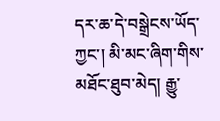དར་ཆ་དེ་བསྒྲེངས་ཡོད་ཀྱང་། མི་མང་ཞིག་གིས་མཐོང་ཐུབ་མེད། རྒྱུ་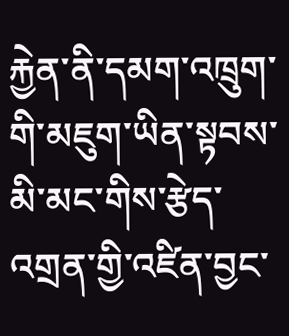རྐྱེན་ནི་དམག་འཁྲུག་གི་མཇུག་ཡིན་སྟབས་མི་མང་གིས་རྩེད་འགྲན་གྱི་འཛིན་བྱང་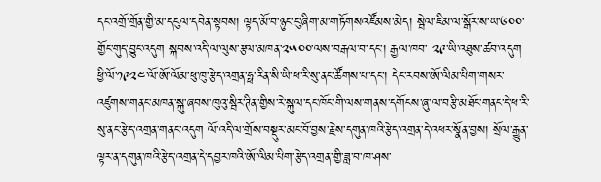དང་འགྲོ་གྲོན་གྱི་མ་དངུལ་དབེན་སྟབས། ལྟད་མོ་བ་ཉུང་ངུ་ཞིག་མ་གཏོགསའཛོམས་མེད། སྦེལ་ཇིམ་ལ་སྒོར་ས་ཡ་༦༠༠་གྱོང་གུད་བྱུང་འདུག སྐབས་འདི་ལ་ལུས་རྩལ་མཁན་༢༥༠༠་ལས་བརྒལ་བ་དང་། རྒྱལ་ཁབ་ ༢༩་ཡི་འཐུས་ཚབ་འདུག
ཕྱི་ལོ་༡༩༢༤་ལོ་ཨོ་ལོམ་ཕུ་ཁུ་རྩེད་འགྲན་ཧྥ་རིན་སི་ཡི་ཕ་རི་སུ་ནང་ཚོགས་པ་དང་། དེང་རབས་ཨོ་ལིམ་པིག་གསར་འཛུགས་གནང་མཁན་སྐུ་ཞབས་ཁུའུ་སྦིར་ཊིན་གྱིས་རེ་སྐུལ་དང་ཁོང་གི་ལས་གནས་དགོངས་ཞུ་ལ་བརྩི་མཐོང་གནང་དེ་ཕ་རི་སུ་ནང་རྩེད་འགྲན་གནང་འདུག ལོ་འདི་ལ་གྲོས་བསྡུར་མང་བོ་བྱས་རྗེས་དགུན་ཁའི་རྩེད་འགྲན་དེ་འཕར་སྣོན་བྱས། སྲོལ་རྒྱུན་ལྟར་ན་དགུན་ཁའི་རྩེད་འགྲན་དེ་དབྱར་ཁའི་ཨོ་ལིམ་པིག་རྩེད་འགྲན་གྱི་ཟླ་བ་ཁ་ཤས་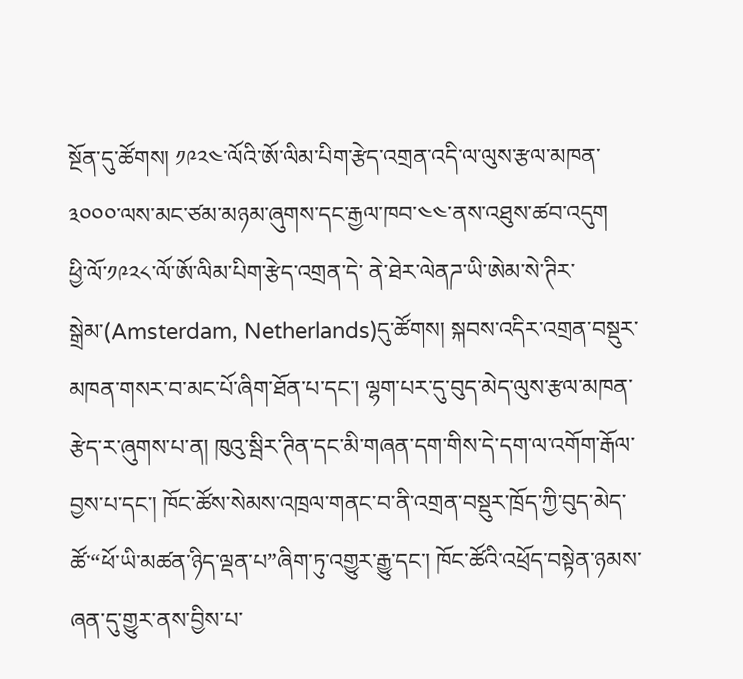སྔོན་དུ་ཚོགས། ༡༩༢༤་ལོའི་ཨོ་ལིམ་པིག་རྩེད་འགྲན་འདི་ལ་ལུས་རྩལ་མཁན་༣༠༠༠་ལས་མང་ཙམ་མཉམ་ཞུགས་དང་རྒྱལ་ཁབ་༤༤་ནས་འཐུས་ཚབ་འདུག
ཕྱི་ལོ་༡༩༢༨་ལོ་ཨོ་ལིམ་པིག་རྩེད་འགྲན་དེ་ ནེ་ཐེར་ལེནཌ་ཡི་ཨེམ་སེ་ཊིར་སྒྲེམ་(Amsterdam, Netherlands)དུ་ཚོགས། སྐབས་འདིར་འགྲན་བསྡུར་མཁན་གསར་བ་མང་པོ་ཞིག་ཐོན་པ་དང་། ལྷག་པར་དུ་བུད་མེད་ལུས་རྩལ་མཁན་རྩེད་ར་ཞུགས་པ་ན། ཁུའུ་སྦིར་ཊིན་དང་མི་གཞན་དག་གིས་དེ་དག་ལ་འགོག་རྒོལ་བྱས་པ་དང་། ཁོང་ཚོས་སེམས་འཁྲལ་གནང་བ་ནི་འགྲན་བསྡུར་ཁྲོད་ཀྱི་བུད་མེད་ཚོ་“ཕོ་ཡི་མཚན་ཉིད་ལྡན་པ”ཞིག་ཏུ་འགྱུར་རྒྱུ་དང་། ཁོང་ཚོའི་འཕྲོད་བསྟེན་ཉམས་ཞན་དུ་གྱུར་ནས་བྱིས་པ་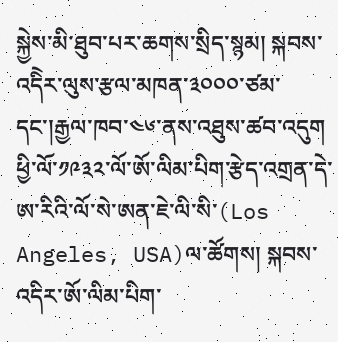སྐྱེས་མི་ཐུབ་པར་ཆགས་སྲིད་སྙམ། སྐབས་འདིེར་ལུས་རྩལ་མཁན་༣༠༠༠་ཙམ་དང་།རྒྱལ་ཁབ་༤༦་ནས་འཐུས་ཚབ་འདུག
ཕྱི་ལོ་༡༩༣༢་ལོ་ཨོ་ལིམ་པིག་རྩེད་འགྲན་དེ་ཨ་རིའི་ལོ་སེ་ཨན་ཇེ་ལི་སི་(Los Angeles, USA)ལ་ཚོགས། སྐབས་འདིར་ཨོ་ལིམ་པིག་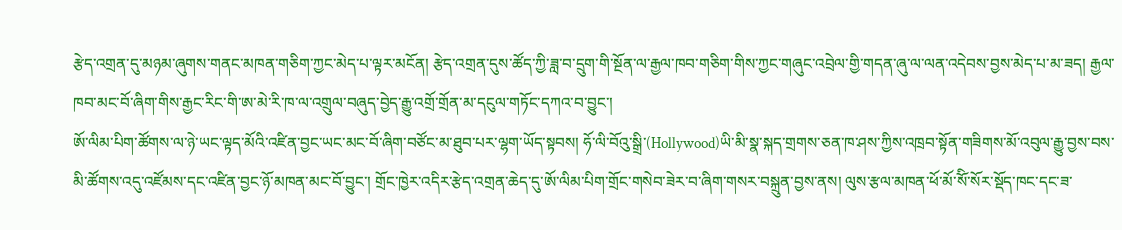རྩེད་འགྲན་དུ་མཉམ་ཞུགས་གནང་མཁན་གཅིག་ཀྱང་མེད་པ་ལྟར་མངོན། རྩེད་འགྲན་དུས་ཚོད་ཀྱི་ཟླ་བ་དྲུག་གི་སྔོན་ལ་རྒྱལ་ཁབ་གཅིག་གིས་ཀྱང་གཞུང་འབྲེལ་གྱི་གདན་ཞུ་ལ་ལན་འདེབས་བྱས་མེད་པ་མ་ཟད། རྒྱལ་ཁབ་མང་བོ་ཞིག་གིས་རྒྱང་རིང་གི་ཨ་མེ་རི་ཁ་ལ་འགྲུལ་བཞུད་བྱེད་རྒྱུ་འགྲོ་གྲོན་མ་དངུལ་གཏོང་དཀའ་བ་བྱུང་།
ཨོ་ལིམ་པིག་ཚོགས་ལ་ཉེ་ཡང་ལྟད་མོའི་འཛིན་བྱང་ཡང་མང་བོ་ཞིག་བཙོང་མ་ཐུབ་པར་ལྷག་ཡོད་སྟབས། ཧོ་ལི་བོའུ་སྒྲི་(Hollywood)ཡི་མི་སྣ་སྐད་གྲགས་ཅན་ཁ་ཤས་ཀྱིས་འཁྲབ་སྟོན་གཟིགས་མོ་འབུལ་རྒྱུ་བྱས་བས་མི་ཚོགས་འདུ་འཛོམས་དང་འཛིན་བྱང་ཉོ་མཁན་མང་བོ་བྱུང་། གྲོང་ཁྱེར་འདིར་རྩེད་འགྲན་ཆེད་དུ་ཨོ་ལིམ་པིག་གྲོང་གསེབ་ཟེར་བ་ཞིག་གསར་བསྐྲུན་བྱས་ནས། ལུས་རྩལ་མཁན་ཕོ་མོ་སོི་སོར་སྡོད་ཁང་དང་ཟ་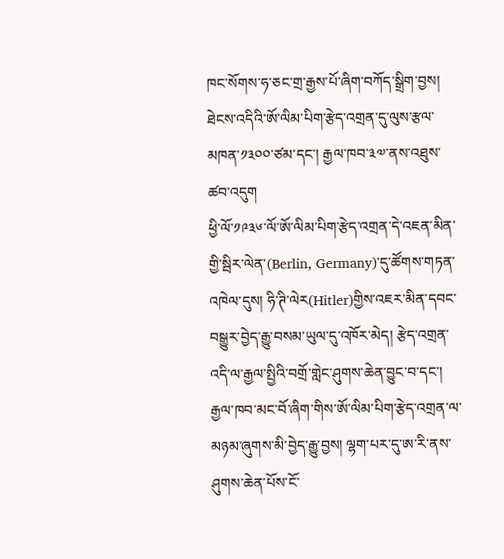ཁང་སོགས་ཧ་ཅང་གྲ་རྒྱས་པོ་ཞིག་བཀོད་སྒྲིག་བྱས། ཐེངས་འདིའི་ཨོ་ལིམ་པིག་རྩེད་འགྲན་དུ་ལུས་རྩལ་མཁན་༡༣༠༠་ཙམ་དང་། རྒྱལ་ཁབ་༣༧་ནས་འཐུས་ཚབ་འདུག
ཕྱི་ལོ་༡༩༣༦་ལོ་ཨོ་ལིམ་པིག་རྩེད་འགྲན་དེ་འཇན་མིན་གྱི་སྦིར་ལེན་(Berlin, Germany)་དུ་ཚོགས་གཏན་འཁེལ་དུས། ཧི་ཊི་ལེར(Hitler)གྱིས་འཇར་མིན་དབང་བསྒྱུར་བྱེད་རྒྱུ་བསམ་ཡུལ་དུ་འཁོར་མེད། རྩེད་འགྲན་འདི་ལ་རྒྱལ་སྤྱིའི་བགྲོ་གླེང་ཤུགས་ཆེན་བྱུང་བ་དང་། རྒྱལ་ཁབ་མང་བོ་ཞིག་གིས་ཨོ་ལིམ་པིག་རྩེད་འགྲན་ལ་མཉམ་ཞུགས་མི་བྱེད་རྒྱུ་བྱས། ལྷག་པར་དུ་ཨ་རི་ནས་ཤུགས་ཆེན་པོས་ངོ་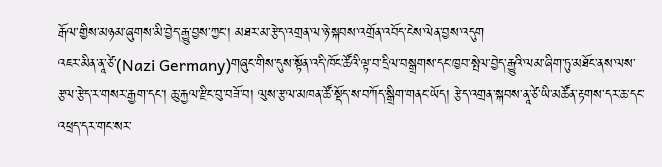རྒོལ་གྱིས་མཉམ་ཞུགས་མི་བྱེད་རྒྱུ་བྱས་ཀྱང་། མཐར་མ་རྩེད་འགྲན་ལ་ཉེ་སྐབས་འགྲོན་འབོད་ངེས་ལེན་བྱས་འདུག
འཇར་མིན་ནཱ་ཙེ་(Nazi Germany)གཞུང་གིས་དུས་སྟོན་འདི་ཁོང་ཚོའི་ལྟ་བ་དྲིལ་བསྒྲགས་དང་ཁྱབ་སྤེལ་བྱེད་རྒྱུའི་ལམ་ཞིག་ཏུ་མཐོང་ནས་ལས་རྩལ་རྩེད་ར་གསར་རྒྱག་དང་། ཆུ་རྐྱལ་རྫིང་བུ་བཟོ་བ། ལུས་རྩལ་མཁན་ཚོ་སྡོད་ས་བཀོད་སྒྲིག་གནང་ཡོད། རྩེད་འགྲན་སྐབས་ནཱ་ཙེ་ཡི་མཚོན་རྟགས་དར་ཆ་དང་འཕྲད་དར་གང་སར་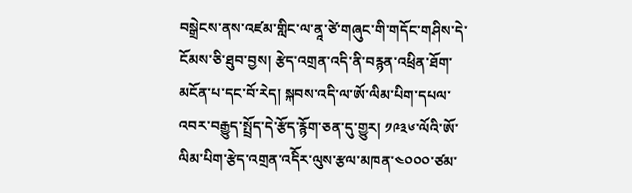བསྒྲེངས་ནས་འཛམ་གླིང་ལ་ནཱ་ཙེ་གཞུང་གི་གདོང་གཤིས་དེ་ངོམས་ཅི་ཐུབ་བྱས། རྩེད་འགྲན་འདི་ནི་བརྙན་འཕྲིན་ཐོག་མངོན་པ་དང་བོ་རེད། སྐབས་འདི་ལ་ཨོ་ལིམ་པིག་དཔལ་འབར་བརྒྱུད་སྤྲོད་དེ་རྩོད་རྙོག་ཅན་དུ་གྱུར། ༡༩༣༦་ལོའི་ཨོ་ལིམ་པིག་རྩེད་འགྲན་འདིོར་ལུས་རྩལ་མཁན་༤༠༠༠་ཙམ་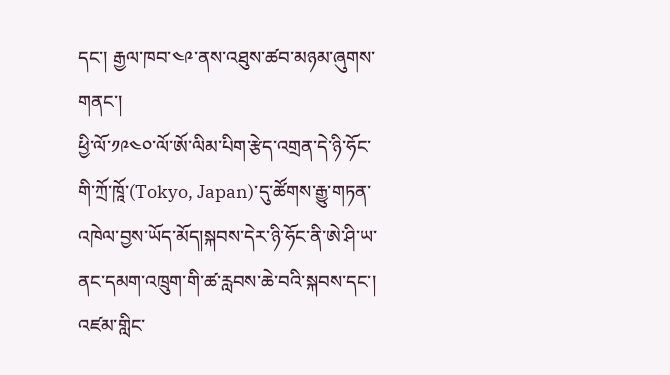དང་། རྒྱལ་ཁབ་༤༩་ནས་འཐུས་ཚབ་མཉམ་ཞུགས་གནང་།
ཕྱི་ལོ་༡༩༤༠་ལོ་ཨོ་ལིམ་པིག་རྩེད་འགྲན་དེ་ཉི་ཧོང་གི་ཀྲོ་ཁཱོ་(Tokyo, Japan)་དུ་ཚོགས་རྒྱུ་གཏན་འཁེལ་བྱས་ཡོད་མོད།སྐབས་དེར་ཉི་ཧོང་ནི་ཨེ་ཤི་ཡ་ནང་དམག་འཁྲུག་གི་ཚ་རླབས་ཆེ་བའི་སྐབས་དང་། འཛམ་གླིང་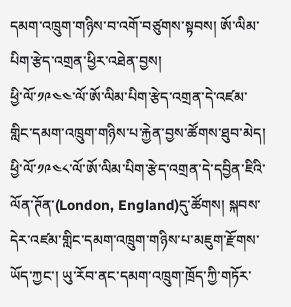དམག་འཁྲུག་གཉིས་བ་འགོ་བཙུགས་སྟབས། ཨོ་ལིམ་པིག་རྩེད་འགྲན་ཕྱིར་འཐེན་བྱས།
ཕྱི་ལོ་༡༩༤༤་ལོ་ཨོ་ལིམ་པིག་རྩེད་འགྲན་དེ་འཛམ་གླིང་དམག་འཁྲུག་གཉིས་པ་རྐྱེན་བྱས་ཚོགས་ཐུབ་མེད།
ཕྱི་ལོ་༡༩༤༨་ལོ་ཨོ་ལིམ་པིག་རྩེད་འགྲན་དེ་དབྱིན་ཇིའི་ལོན་ཊོན་(London, England)དུ་ཚོགས། སྐབས་དེར་འཛམ་གླིང་དམག་འཁྲུག་གཉིས་པ་མཇུག་རྫོགས་ཡོད་ཀྱང་། ཡུ་རོབ་ནང་དམག་འཁྲུག་ཁྲོད་ཀྱི་གཏོར་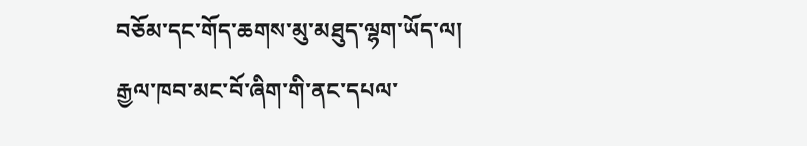བཅོམ་དང་གོད་ཆགས་མུ་མཐུད་ལྷག་ཡོད་ལ། རྒྱལ་ཁབ་མང་བོ་ཞིག་གི་ནང་དཔལ་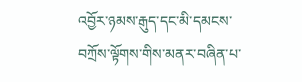འབྱོར་ཉམས་རྒུད་དང་མི་དམངས་བཀྲོས་ལྟོགས་གིས་མནར་བཞིན་པ་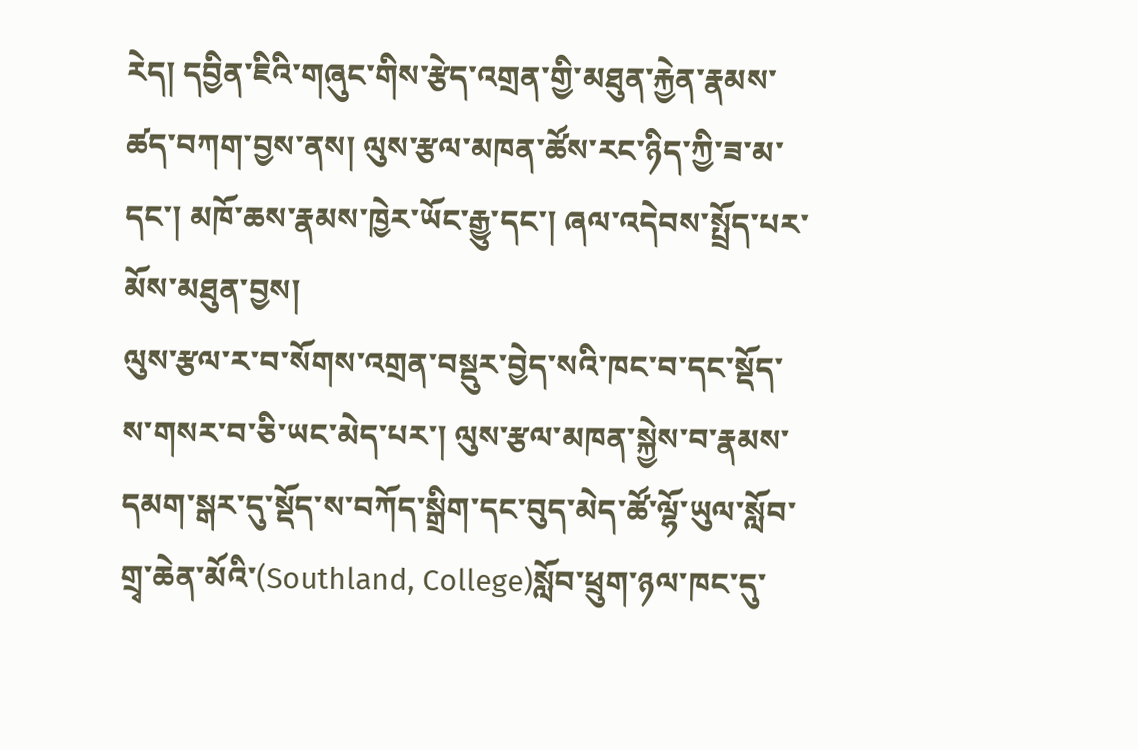རེད། དབྱིན་ཇིའི་གཞུང་གིས་རྩེད་འགྲན་གྱི་མཐུན་རྐྱེན་རྣམས་ཚད་བཀག་བྱས་ནས། ལུས་རྩལ་མཁན་ཚོས་རང་ཉིད་ཀྱི་ཟ་མ་དང་། མཁོ་ཆས་རྣམས་ཁྱེར་ཡོང་རྒྱུ་དང་། ཞལ་འདེབས་སྤྲོད་པར་མོས་མཐུན་བྱས།
ལུས་རྩལ་ར་བ་སོགས་འགྲན་བསྡུར་བྱེད་སའི་ཁང་བ་དང་སྡོད་ས་གསར་བ་ཅི་ཡང་མེད་པར་། ལུས་རྩལ་མཁན་སྐྱེས་བ་རྣམས་དམག་སྒར་དུ་སྡོད་ས་བཀོད་སྒྲིག་དང་བུད་མེད་ཚོ་ལྷོ་ཡུལ་སློབ་གྲྭ་ཆེན་མོའི་(Southland, College)སློབ་ཕྲུག་ཉལ་ཁང་དུ་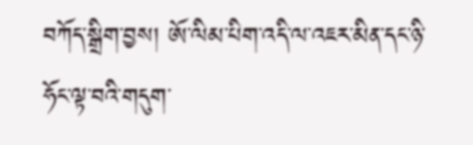བཀོད་སྒྲིག་བྱས། ཨོ་ལིམ་པིག་འདི་ལ་འཇར་མིན་དང་ཉི་ཧོང་ལྟ་བའི་གདུག་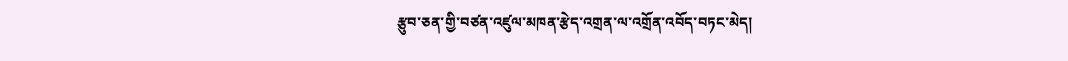རྩུབ་ཅན་གྱི་བཙན་འཛུལ་མཁན་རྩེད་འགྲན་ལ་འགྲོན་འབོད་བཏང་མེད།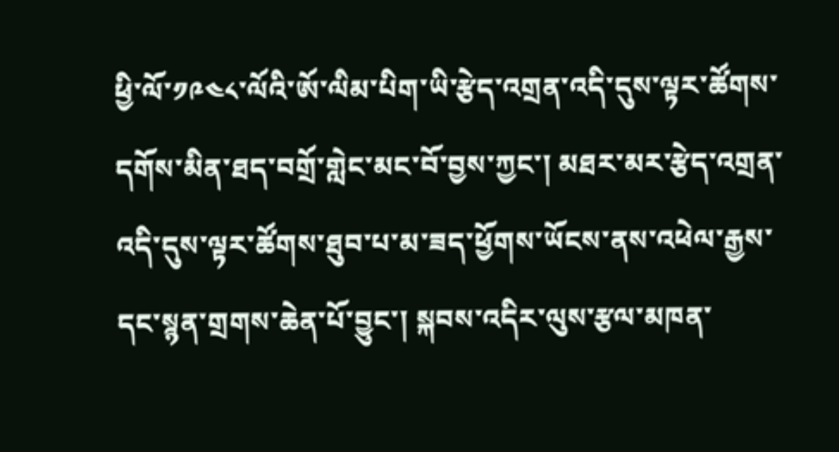ཕྱི་ལོ་༡༩༤༨་ལོའི་ཨོ་ལིམ་པིག་ཡི་རྩེད་འགྲན་འདི་དུས་ལྟར་ཚོགས་དགོས་མིན་ཐད་བགྲོ་གླེང་མང་བོ་བྱས་ཀྱང་། མཐར་མར་རྩེད་འགྲན་འདི་དུས་ལྟར་ཚོགས་ཐུབ་པ་མ་ཟད་ཕྱོགས་ཡོངས་ནས་འཕེལ་རྒྱས་དང་སྙན་གྲགས་ཆེན་པོ་བྱུང་། སྐབས་འདིར་ལུས་རྩལ་མཁན་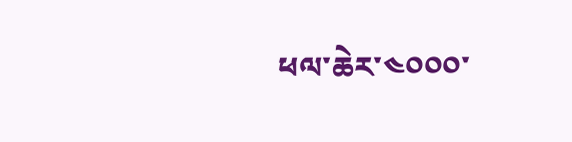ཕལ་ཆེར་༤༠༠༠་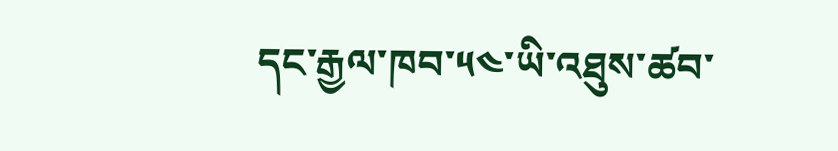དང་རྒྱལ་ཁབ་༥༤་ཡི་འཐུས་ཚབ་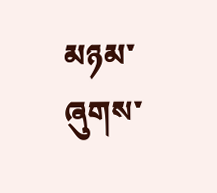མཉམ་ཞུགས་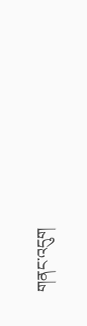གནང་འདུག